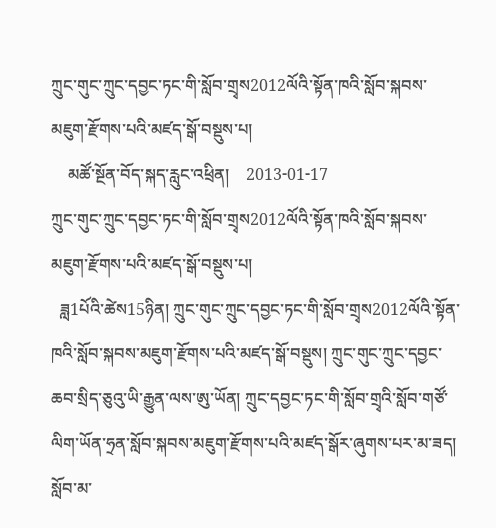ཀྲུང་གུང་ཀྲུང་དབྱང་ཏང་གི་སློབ་གྲྭས2012ལོའི་སྟོན་ཁའི་སློབ་སྐབས་མཇུག་རྫོགས་པའི་མཛད་སྒོ་བསྡུས་པ།
    མཚོ་སྔོན་བོད་སྐད་རླུང་འཕྲིན།    2013-01-17
ཀྲུང་གུང་ཀྲུང་དབྱང་ཏང་གི་སློབ་གྲྭས2012ལོའི་སྟོན་ཁའི་སློབ་སྐབས་མཇུག་རྫོགས་པའི་མཛད་སྒོ་བསྡུས་པ།
  ཟླ1པོའི་ཚེས15ཉིན། ཀྲུང་གུང་ཀྲུང་དབྱང་ཏང་གི་སློབ་གྲྭས2012ལོའི་སྟོན་ཁའི་སློབ་སྐབས་མཇུག་རྫོགས་པའི་མཛད་སྒོ་བསྡུས། ཀྲུང་གུང་ཀྲུང་དབྱང་ཆབ་སྲིད་ཅུའུ་ཡི་རྒྱུན་ལས་ཨུ་ཡོན། ཀྲུང་དབྱང་ཏང་གི་སློབ་གྲྭའི་སློབ་གཙོ་ལིག་ཡོན་ཧྲན་སློབ་སྐབས་མཇུག་རྫོགས་པའི་མཛད་སྒོར་ཞུགས་པར་མ་ཟད། སློབ་མ་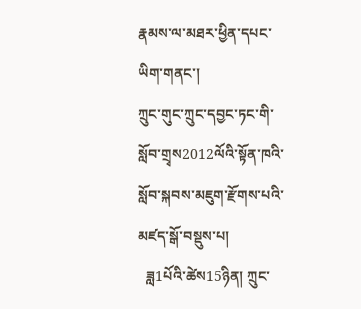རྣམས་ལ་མཐར་ཕྱིན་དཔང་ཡིག་གནང་།
ཀྲུང་གུང་ཀྲུང་དབྱང་ཏང་གི་སློབ་གྲྭས2012ལོའི་སྟོན་ཁའི་སློབ་སྐབས་མཇུག་རྫོགས་པའི་མཛད་སྒོ་བསྡུས་པ།
  ཟླ1པོའི་ཚེས15ཉིན། ཀྲུང་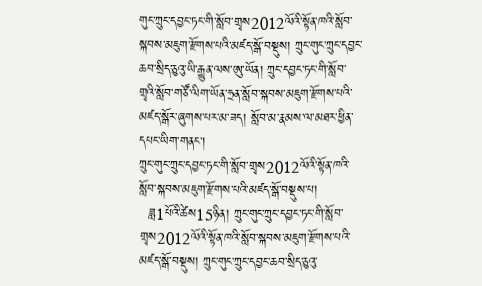གུང་ཀྲུང་དབྱང་ཏང་གི་སློབ་གྲྭས2012ལོའི་སྟོན་ཁའི་སློབ་སྐབས་མཇུག་རྫོགས་པའི་མཛད་སྒོ་བསྡུས། ཀྲུང་གུང་ཀྲུང་དབྱང་ཆབ་སྲིད་ཅུའུ་ཡི་རྒྱུན་ལས་ཨུ་ཡོན། ཀྲུང་དབྱང་ཏང་གི་སློབ་གྲྭའི་སློབ་གཙོ་ལིག་ཡོན་ཧྲན་སློབ་སྐབས་མཇུག་རྫོགས་པའི་མཛད་སྒོར་ཞུགས་པར་མ་ཟད། སློབ་མ་རྣམས་ལ་མཐར་ཕྱིན་དཔང་ཡིག་གནང་།
ཀྲུང་གུང་ཀྲུང་དབྱང་ཏང་གི་སློབ་གྲྭས2012ལོའི་སྟོན་ཁའི་སློབ་སྐབས་མཇུག་རྫོགས་པའི་མཛད་སྒོ་བསྡུས་པ།
  ཟླ1པོའི་ཚེས15ཉིན། ཀྲུང་གུང་ཀྲུང་དབྱང་ཏང་གི་སློབ་གྲྭས2012ལོའི་སྟོན་ཁའི་སློབ་སྐབས་མཇུག་རྫོགས་པའི་མཛད་སྒོ་བསྡུས། ཀྲུང་གུང་ཀྲུང་དབྱང་ཆབ་སྲིད་ཅུའུ་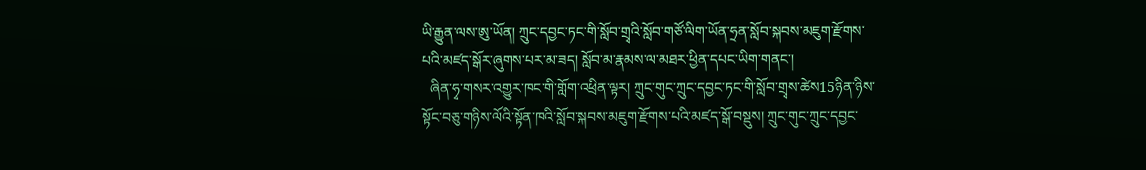ཡི་རྒྱུན་ལས་ཨུ་ཡོན། ཀྲུང་དབྱང་ཏང་གི་སློབ་གྲྭའི་སློབ་གཙོ་ལིག་ཡོན་ཧྲན་སློབ་སྐབས་མཇུག་རྫོགས་པའི་མཛད་སྒོར་ཞུགས་པར་མ་ཟད། སློབ་མ་རྣམས་ལ་མཐར་ཕྱིན་དཔང་ཡིག་གནང་།
  ཞིན་ཧྭ་གསར་འགྱུར་ཁང་གི་གློག་འཕྲིན་ལྟར། ཀྲུང་གུང་ཀྲུང་དབྱང་ཏང་གི་སློབ་གྲྭས་ཚེས15ཉིན་ཉིས་སྟོང་བཅུ་གཉིས་ལོའི་སྟོན་ཁའི་སློབ་སྐབས་མཇུག་རྫོགས་པའི་མཛད་སྒོ་བསྡུས། ཀྲུང་གུང་ཀྲུང་དབྱང་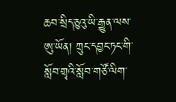ཆབ་སྲིད་ཅུའུ་ཡི་རྒྱུན་ལས་ཨུ་ཡོན། ཀྲུང་དབྱང་ཏང་གི་སློབ་གྲྭའི་སློབ་གཙོ་ལིག་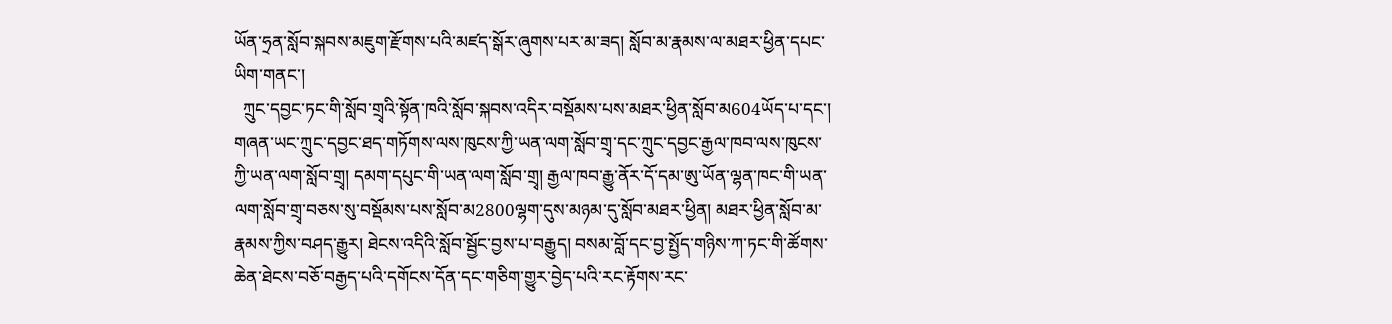ཡོན་ཧྲན་སློབ་སྐབས་མཇུག་རྫོགས་པའི་མཛད་སྒོར་ཞུགས་པར་མ་ཟད། སློབ་མ་རྣམས་ལ་མཐར་ཕྱིན་དཔང་ཡིག་གནང་།
  ཀྲུང་དབྱང་ཏང་གི་སློབ་གྲྭའི་སྟོན་ཁའི་སློབ་སྐབས་འདིར་བསྡོམས་པས་མཐར་ཕྱིན་སློབ་མ604ཡོད་པ་དང་། གཞན་ཡང་ཀྲུང་དབྱང་ཐད་གཏོགས་ལས་ཁུངས་ཀྱི་ཡན་ལག་སློབ་གྲྭ་དང་ཀྲུང་དབྱང་རྒྱལ་ཁབ་ལས་ཁུངས་ཀྱི་ཡན་ལག་སློབ་གྲྭ། དམག་དཔུང་གི་ཡན་ལག་སློབ་གྲྭ། རྒྱལ་ཁབ་རྒྱུ་ནོར་དོ་དམ་ཨུ་ཡོན་ལྷན་ཁང་གི་ཡན་ལག་སློབ་གྲྭ་བཅས་སུ་བསྡོམས་པས་སློབ་མ2800ལྷག་དུས་མཉམ་དུ་སློབ་མཐར་ཕྱིན། མཐར་ཕྱིན་སློབ་མ་རྣམས་ཀྱིས་བཤད་རྒྱུར། ཐེངས་འདིའི་སློབ་སྦྱོང་བྱས་པ་བརྒྱུད། བསམ་བློ་དང་བྱ་སྤྱོད་གཉིས་ཀ་ཏང་གི་ཚོགས་ཆེན་ཐེངས་བཅོ་བརྒྱད་པའི་དགོངས་དོན་དང་གཅིག་གྱུར་བྱེད་པའི་རང་རྟོགས་རང་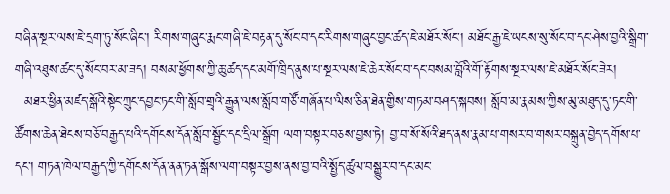བཞིན་སྔར་ལས་ཇེ་དྲག་ཏུ་སོང་ཞིང་། རིགས་གཞུང་རྨང་གཞི་ཇེ་བརྟན་དུ་སོང་བ་དང་རིགས་གཞུང་བྱང་ཚད་ཇེ་མཐོར་སོང་། མཐོང་རྒྱ་ཇེ་ཡངས་སུ་སོང་བ་དང་ཤེས་བྱའི་སྒྲིག་གཞི་འཐུས་ཚང་དུ་སོང་བར་མ་ཟད། བསམ་ཕྱོགས་ཀྱི་ཆུ་ཚད་དང་མགོ་ཁྲིད་ནུས་པ་སྔར་ལས་ཇེ་ཆེར་སོང་བ་དང་བསམ་བློའི་གོ་རྟོགས་སྔར་ལས་ཇེ་མཐོར་སོང་ཟེར།
  མཐར་ཕྱིན་མཛད་སྒོའི་སྟེང་ཀྲུང་དབྱང་ཏང་གི་སློབ་གྲྭའི་རྒྱུན་ལས་སློབ་གཙོ་གཞོན་པ་ལིས་ཅིན་ཐེན་གྱིས་གཏམ་བཤད་སྐབས། སློབ་མ་རྣམས་ཀྱིས་མུ་མཐུད་དུ་ཏང་གི་ཚོགས་ཆེན་ཐེངས་བཅོ་བརྒྱད་པའི་དགོངས་དོན་སློབ་སྦྱོང་དང་དྲིལ་སྒྲོག ལག་བསྟར་བཅས་བྱས་ཏེ། བྱ་བ་སོ་སོའི་ཐད་ནས་རྣམ་པ་གསར་བ་གསར་བསྐྲུན་བྱེད་དགོས་པ་དང་། གཏན་ཁེལ་བརྒྱད་ཀྱི་དགོངས་དོན་ནན་ཏན་སྒོས་ལག་བསྟར་བྱས་ནས་བྱ་བའི་སྤྱོད་ཚུལ་བསྒྱུར་བ་དང་མང་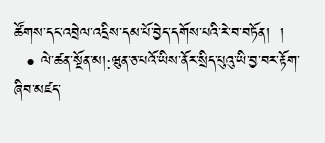ཚོགས་དང་འབྲེལ་འདྲིས་དམ་པོ་བྱེད་དགོས་པའི་རེ་བ་བཏོན།  །
  • ལེ་ཚན་སྔོན་མ།:ཝུན་ཅ་པའོ་ཡིས་ནོར་སྲིད་པུའུ་ཡི་བྱ་བར་རྟོག་ཞིབ་མཛད་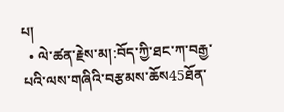པ།
  • ལེ་ཚན་རྗེས་མ།:བོད་ཀྱི་ཐང་ཀ་བརྒྱ་པའི་ལས་གཞིའི་བརྩམས་ཆོས45ཐོན་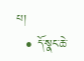པ།
  • དོ་སྣང་ཆེ་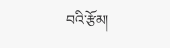བའི་རྩོམ།